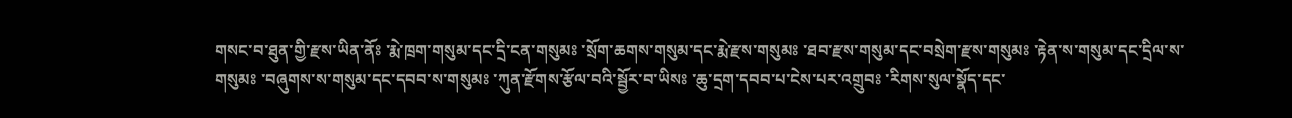གསང་བ་ཐུན་གྱི་རྫས་ཡིན་ནོཿ ་རྨེ་ཁྲག་གསུམ་དང་དྲི་ངན་གསུམཿ ་སྲོག་ཆགས་གསུམ་དང་རྨེ་རྫས་གསུམཿ ་ཐབ་རྫས་གསུམ་དང་བསྲེག་རྫས་གསུམཿ ་རྟེན་ས་གསུམ་དང་དྲིལ་ས་གསུམཿ ་བཞུགས་ས་གསུམ་དང་དབབ་ས་གསུམཿ ་ཀུན་རྫོགས་རྩོལ་བའི་སྦྱོར་བ་ཡིསཿ ་ཆུ་དྲག་དབབ་པ་ངེས་པར་འགྲུབཿ ་རིགས་སུལ་སྣོད་དང་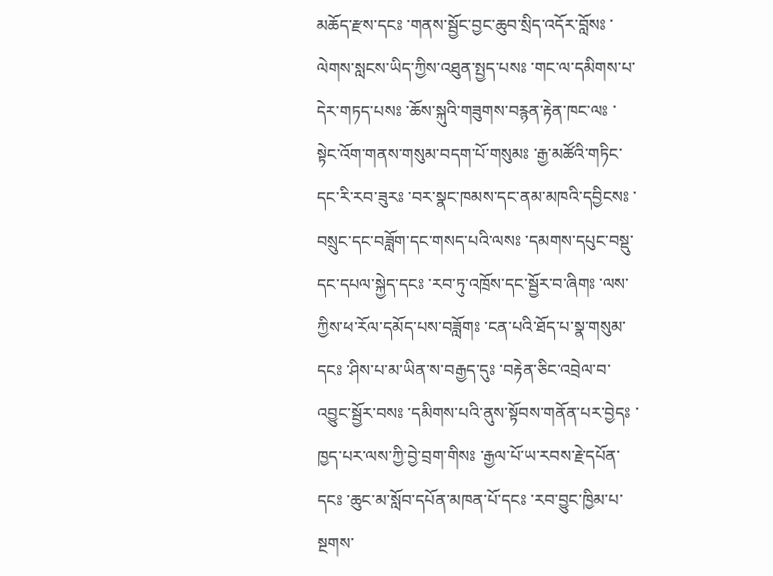མཆོད་རྫས་དངཿ ་གནས་སྦྱོང་བྱང་ཆུབ་སྲིད་འདོར་བློསཿ ་ལེགས་སླངས་ཡིད་ཀྱིས་འཐུན་སྤྱད་པསཿ ་གང་ལ་དམིགས་པ་དེར་གཏད་པསཿ ་ཆོས་སྐུའི་གཟུགས་བརྙན་རྟེན་ཁང་ལཿ ་སྟེང་འོག་གནས་གསུམ་བདག་པོ་གསུམཿ ་རྒྱ་མཚོའི་གཏིང་དང་རི་རབ་ཟུརཿ ་བར་སྣང་ཁམས་དང་ནམ་མཁའི་དབྱིངསཿ ་བསྲུང་དང་བཟློག་དང་གསད་པའི་ལསཿ ་དམགས་དཔུང་བསྡུ་དང་དཔལ་སྐྱེད་དངཿ ་རབ་ཏུ་འཁྲོས་དང་སྦྱོར་བ་ཞིགཿ ་ལས་ཀྱིས་ཕ་རོལ་དམོད་པས་བཟློགཿ ་ངན་པའི་ཐོད་པ་སྣ་གསུམ་དངཿ ་ཤིས་པ་མ་ཡིན་ས་བརྒྱད་དུཿ ་བརྟེན་ཅིང་འབྲེལ་བ་འབྱུང་སྦྱོར་བསཿ ་དམིགས་པའི་ནུས་སྟོབས་གནོན་པར་བྱེདཿ ་ཁྱད་པར་ལས་ཀྱི་བྱེ་བྲག་གིསཿ ་རྒྱལ་པོ་ཡ་རབས་རྗེ་དཔོན་དངཿ ་ཆུང་མ་སློབ་དཔོན་མཁན་པོ་དངཿ ་རབ་བྱུང་ཁྱིམ་པ་སྔགས་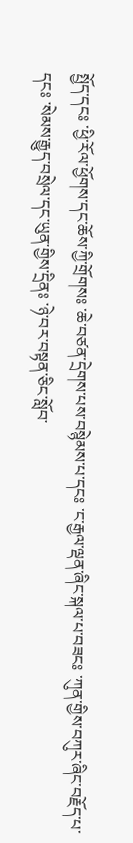སྤྱོད་དངཿ ་ཕྱི་རོལ་ཕྱོགས་དང་ཆོས་ཀྱི་གྲོགསཿ ་ཆེ་བཙན་དྲེགས་པས་བསྙེམས་པ་དངཿ ་ང་རྒྱལ་ལྡན་ཞིང་སྐལ་པ་བཟངཿ ་ཀུན་གྱིས་བཀུར་ཞིང་བརྗོད་པ་དངཿ ་སེམས་རྒྱུད་བསྲེལ་དང་ཡུན་གྱིས་དྲིནཿ ་ཉེ་བར་བསྟན་ཅིང་སློབ་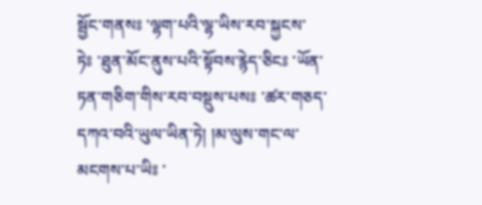སྦྱོང་གནསཿ ་ལྷག་པའི་ལྷ་ཡིས་རབ་སྐྱངས་ཏེཿ ་ཐུན་མོང་ནུས་པའི་སྟོབས་རྙེད་ཅིངཿ ་ཡོན་ཏན་གཅིག་གིས་རབ་བསྡུས་པསཿ ་ཚར་གཅད་དཀའ་བའི་ཡུལ་ཡིན་ཏེ། །མ་ལུས་གང་ལ་མངགས་པ་ཡིཿ ་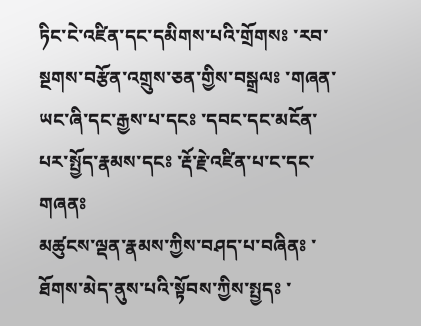ཏིང་ངེ་འཛིན་དང་དམིགས་པའི་གྲོགསཿ ་རབ་སྔགས་བརྩོན་འགྲུས་ཅན་གྱིས་བསྒྲལཿ ་གཞན་ཡང་ཞི་དང་རྒྱས་པ་དངཿ ་དབང་དང་མངོན་པར་སྤྱོད་རྣམས་དངཿ ་རྡོ་རྗེ་འཛིན་པ་ང་དང་གཞནཿ
མཚུངས་ལྡན་རྣམས་ཀྱིས་བཤད་པ་བཞིནཿ ་ཐོགས་མེད་ནུས་པའི་སྟོབས་ཀྱིས་སྤྱདཿ ་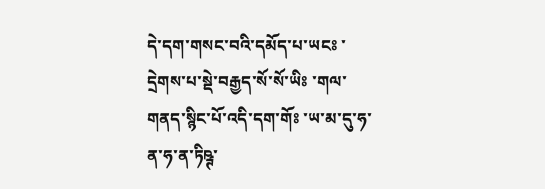དེ་དག་གསང་བའི་དམོད་པ་ཡངཿ ་དྲེགས་པ་སྡེ་བརྒྱད་སོ་སོ་ཡིཿ ་གལ་གནད་སྙིང་པོ་འདི་དག་གོཿ ་ཡ་མ་དུ་ཧ་ན་ཧ་ན་ཏིཥྚ་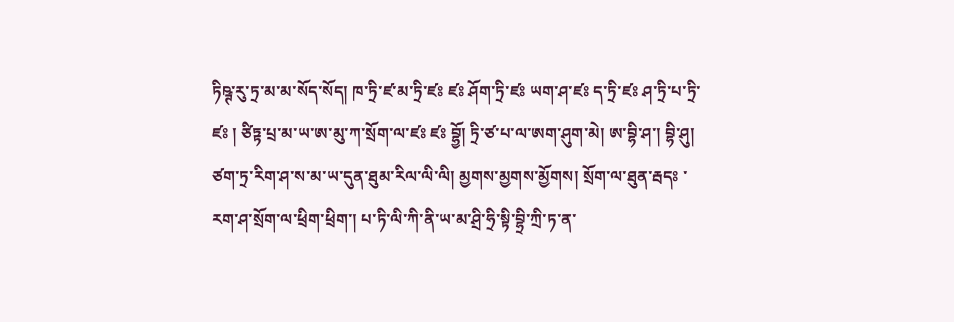ཏིཥྚ་རུ་ཏྲ་མ་མ་སོད་སོད། ཁ་ཏྲི་ཛ་མ་ཏྲི་ཛཿ ཛཿ ཤོག་ཏྲི་ཛཿ ཡག་ཤ་ཛཿ ད་ཏྲི་ཛཿ ཤ་ཏྲི་པ་ཏྲི་ཛཿ ། ཙིཏྟ་པྲ་མ་ཡ་ཨ་མུ་ཀ་སྲོག་ལ་ཛཿ ཛཿ བྷྱོ། ཏྲི་ཙ་པ་ལ་ཨག་ཤུག་མེ། ཨ་བྷི་ཤ་། བྷི་ཤུ། ཙག་ཏྲ་རིག་ཤ་ས་མ་ཡ་དུན་ཐུམ་རིལ་ལི་ལི། མྱགས་མྱགས་མྱོགས། སྲོག་ལ་ཐུན་རྦདཿ ་རག་ཤ་སྲོག་ལ་ཕྲིག་ཕྲིག་། པ་ཏི་ལི་ཀི་ནི་ཡ་མ་ཤྲི་ཧྲི་སྟི་བྷྲི་ཀྲི་ཏ་ན་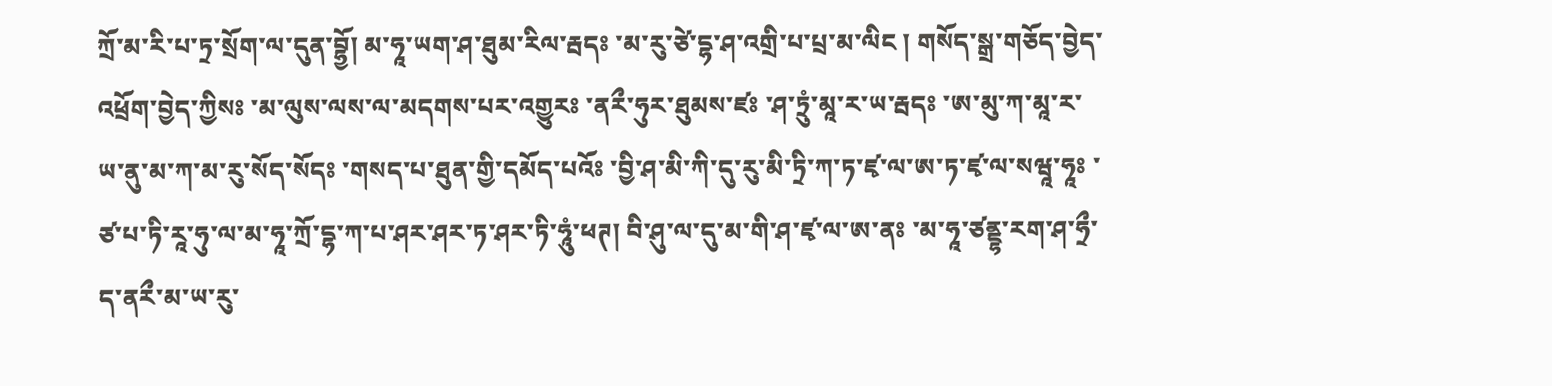ཀྲོ་མ་རི་པ་ཏྲ་སྲོག་ལ་དུན་བྷྱོ། མ་ཧཱ་ཡག་ཤ་ཐུམ་རིལ་རྦདཿ ་མ་རུ་ཙེ་དྷ་ཤ་འགྲི་པ་པྲ་མ་ལིང ། གསོད་སྒྲ་གཅོད་བྱེད་འཕྲོག་བྱེད་ཀྱིསཿ ་མ་ལུས་ལས་ལ་མདགས་པར་འགྱུརཿ ་ནརྀ་ཧུར་ཐུམས་ཛཿ ་ཤ་ཏྲུཾ་མཱ་ར་ཡ་རྦདཿ ་ཨ་མུ་ཀ་མཱ་ར་ཡ་ནུ་མ་ཀ་མ་རུ་སོད་སོདཿ ་གསད་པ་ཐུན་གྱི་དམོད་པའོཿ ་བྱི་ཤ་མི་ཀི་དུ་རུ་མི་ཏྲི་ཀ་ཏ་ཛྭ་ལ་ཨ་ཏ་ཛྭ་ལ་སཝཱ་ཧཱཿ ་ཙ་པ་ཏི་རཱ་ཧུ་ལ་མ་ཧཱ་ཀྲོ་དྷ་ཀ་པ་ཤར་ཤར་ཏ་ཤར་ཏི་ཧཱུཾ་ཕཊ། བི་ཤུ་ལ་དུ་མ་གི་ཤ་ཛྭ་ལ་ཨ་ནཿ ་མ་ཧཱ་ཙནྡྷ་རག་ཤ་ཧྲྀ་ད་ནརྀ་མ་ཡ་རུ་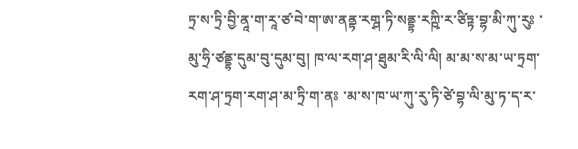ཏྲ་ས་ཏྲི་བྱི་ནཱ་ག་རཱ་ཙ་བེ་ག་ཨ་ནནྟ་རགྴ་ཏི་སནྡྷ་རཀྵི་ར་ཙིཏྟ་བྷ་མི་ཀུ་རུཿ ་མུ་ཧྲི་ཙནྡྷ་དུམ་བུ་དུམ་བུ། ཁ་ལ་རག་ཤ་ཐུམ་རི་ལི་ལི། མ་མ་ས་མ་ཡ་ཏྲག་རག་ཤ་ཏྲག་རག་ཤ་མ་ཏྲི་ག་ནཿ ་མ་ས་ཁ་ཡ་ཀུ་རུ་ཏི་ཙེ་བྷ་ལི་མུ་ཏ་ད་ར་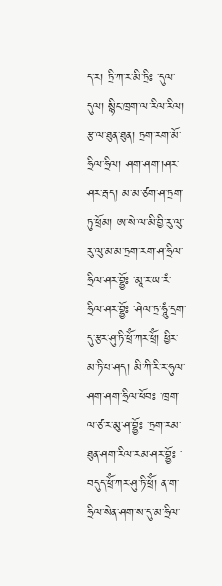ད་ར། ཏྲི་ཀ་ར་མི་ཏྲིཿ ་དུལ་དུལ། སྙིང་ཁྲག་ལ་རིལ་རིལ། རྩ་ལ་ཐུན་ཐུན། ཏྲག་རག་མོ་ཧྲིལ་ཧྲིལ། ཤག་ཤག་།ཤར་ཤར་རྦད། མ་མ་ཙག་ཤ་ཏྲག་ཏུ་ཕྲོམ། ཨ་སེ་ལ་མི་བྱི་རུ་ལུ་རུ་ལུ་མ་མ་ཏྲག་རག་ཤ་ཧྲིལ་ཧྲིལ་ཤར་བྷྱོཿ ་མཱ་ར་ཡ་རཾ་ཧྲིལ་ཤར་བྷྱོཿ ་ཤེལ་ཏྲ་ཧཱུཾ་དྲག་དུ་རྩར་ཤུ་ཏི་ཕྲོཾ་ཀར་ཕྲོཾ། ཕྱིར་མ་ཏི་པ་ཤད། མི་ཀི་རི་ར་ཧུལ་ཤག་ཤག་ཧྲིལ་ཕོབཿ ་ཁྲག་ལ་ཙ་ར་མུ་ཤ་བྷྱོཿ ་ཏྲག་རམ་ཐུན་ཤག་རིལ་རམ་ཤར་བྷྱོཿ ་བདུད་ཕྲོཾ་ཀར་ཤུ་ཏི་ཕྲོཾ། ན་ག་ཧྲིལ་སེན་ཤག་ས་དུ་མ་ཧྲིལ་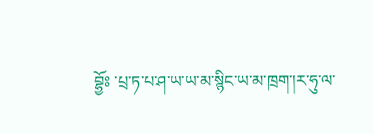བྷྱོཿ ་པྲ་ཏ་པ་ཤ་ཡ་ཡ་མ་སྙིང་ཡ་མ་ཁྲག་།ར་ཧུ་ལ་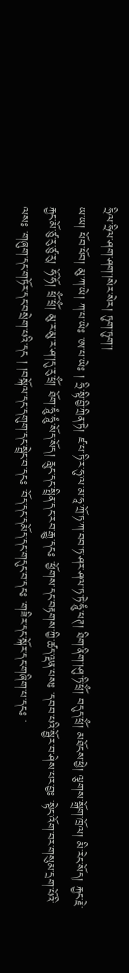ཧྲིལ་ཧྲིལ་ཤག་ཤག་།སེར་སེར། ཏུག་ཏུག་།
ཡ་ཡ། ཕོབ་ཕོབ། མུ་ཀ་ཡེ། ཀ་པ་ཡེཿ ་ཨ་པ་ཡེཿ ། ཧྲི་སྟི་བྱི་ཀྲིན་ཏེ། ཛ་པ་ཏི་ར་ཧུ་ལ་མ་ཧཱ་ཀྲོ་ཏ་ཀ་བབ་ཏ་ཤར་ཤལ་ཏ་ཏེ་ཧཱུཾ་ཕཊ། ཐིག་ནིག་།ཤུ་ཏི་ཕྲོཾ། བདུད་ཕྲོཾ། མཐོངས་ཕྱེ། ལྕགས་སྒྲོག་ཁྲོལ། མི་རེང་སོད། རྐྱང་རྗེ་རྐྱང་མོ་ཙུ་རུ་ཙུ་རུ། ཧོ་ཧོ། ཕྲོཾ་ཕྲོཾ། མུ་ར་མུ་ར་ཤ་།དུ་རུ་ཕྲོཾ། ཐོག་ཧཱུཾ་ཧཱུཾ་སོད་སོད། རླུང་དང་སྤྲིན་དང་རབ་རྒྱུ་དངཿ ་ཕྱོགས་དང་བརྟགས་ཀྱི་ཚད་ལྡན་པསཿ ་དབབ་པའི་སྦྱོར་བ་ཤེས་པར་བྱཿ ་སྟེང་འོག་བར་གསུམ་དྲག་པོའི་ལསཿ ་གཞུག་དང་གཏོར་དང་བསྲེག་པའི་དང ། །བསྐོལ་དང་དགུག་དང་སྦྲེང་བ་དངཿ ་བོད་དང་དམོད་དང་གདུང་བ་དངཿ ་གཟིར་དང་སྐོར་དང་གཞིག་པ་དངཿ ་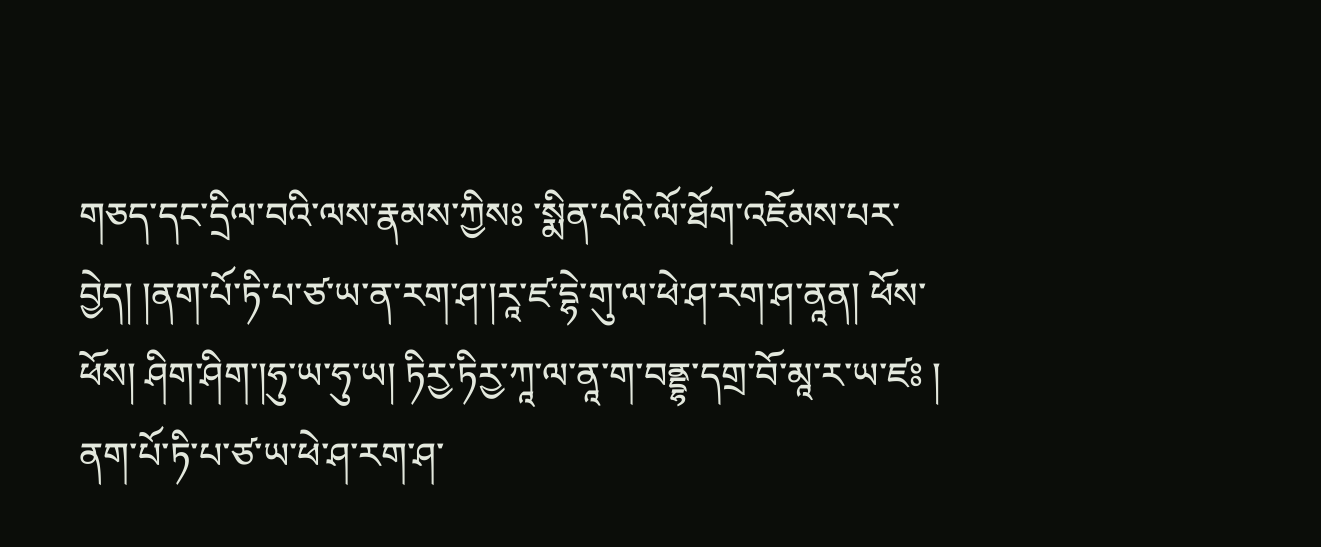གཅད་དང་དྲིལ་བའི་ལས་རྣམས་ཀྱིསཿ ་སྨིན་པའི་ལོ་ཐོག་འཇོམས་པར་བྱེད། །ནག་པོ་ཏི་པ་ཙ་ཡ་ན་རག་ཤ་།རཱ་ཛ་དྷེ་གུ་ལ་ཕེ་ཤ་རག་ཤ་ནཱན། ཕོས་ཕོས། ཤིག་ཤིག་།ཧུ་ཡ་ཧུ་ཡ། ཏིརྱ་ཏིརྱ་ཀཱ་ལ་ནཱ་ག་བནྡྷ་དགྲ་བོ་མཱ་ར་ཡ་ཛཿ ། ནག་པོ་ཏི་པ་ཙ་ཡ་ཕེ་ཤ་རག་ཤ་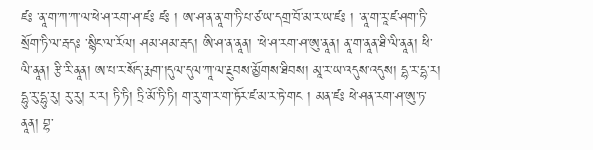ཛཿ ་ནཱ་ག་ཀ་ཀ་ལ་ཕེ་ཤ་རག་ཤ་ཛཿ ཛཿ ། ཨ་ཤ་ན་ནཱ་ག་ཏི་པ་ཙ་ཡ་དགྲ་བོ་མ་ར་ཡ་ཛཿ ། ་ནཱ་ག་རཱ་ཛ་ཤག་ཏི་སྲོག་ཏི་ལ་རྦདཿ ་སྙིང་ལ་རོལ། ཤམ་ཤམ་རྦད། ཨི་ཤ་ན་ནཱན། ་ཕེ་ཤ་རག་ཤ་ཨུ་ནཱན། ནཱ་ག་ནཱན་ཐི་ལི་ནཱན། ཕི་ལི་ནཱན། རྩི་རི་ནཱན། ཨ་པ་ར་སོད་རྨག་།དུལ་དུལ་ཀཱ་ལ་རྔུབས་མྱོགས་ཐིབས། མཱ་ར་ཡ་འདུས་འདུས། དྷ་ར་དྷ་ར། དྷུ་རུ་དྷུ་རུ། རུ་རུ། ར་ར། ཏི་ཏི། ཏྲི་མོ་ཏི་ཏི། ག་རུ་ག་ར་ག་ཏོར་ཛ་མ་ར་ཏེ་གང ། མན་ཛཿ ཕེ་ཤན་རག་ཤ་ཨུ་ཏ་ནཱན། བྷ་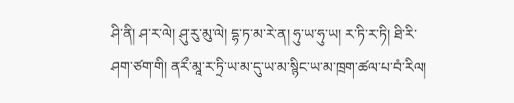ཤི་ནི། ཤ་ར་ལེ། ཤུ་རུ་མུ་ལེ། དྷ་ཏ་མ་རེ་ན། ཧུ་ཡ་ཧུ་ཡ། ར་ཏི་ར་ཏི། ཐི་རི་ཤག་ཙག་གི། ནརྀ་མཱ་ར་ཏྲི་ཡ་མ་དུ་ཡ་མ་སྙིང་ཡ་མ་ཁྲག་ཚལ་པ་བཾ་རིལ།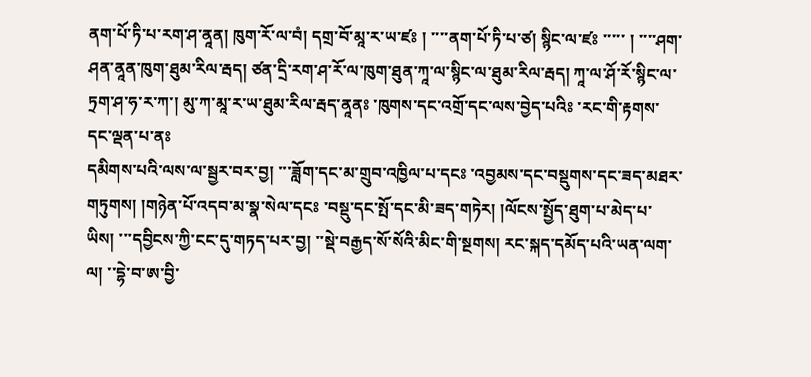ནག་པོ་ཏི་པ་རག་ཤ་ནཱན། ཁུག་རོ་ལ་བཾ། དགྲ་བོ་མཱ་ར་ཡ་ཛཿ ། ་་་་ནག་པོ་ཏི་པ་ཙ། སྙིང་ལ་ཛཿ ་་་་་ ། ་་་་ཤག་ཤན་ནཱན་ཁུག་ཐུམ་རིལ་རྦད། ཙན་དྲི་རག་ཤ་རོ་ལ་ཁུག་ཐུན་ཀཱ་ལ་སྙིང་ལ་ཐུམ་རིལ་རྦད། ཀཱ་ལ་ཤོ་རོ་སྙིང་ལ་ཏྲག་ཤ་ཧ་ར་ཀ་། མུ་ཀ་མཱ་ར་ཡ་ཐུམ་རིལ་རྦད་ནཱནཿ ་ཁུགས་དང་འགྲོ་དང་ལས་བྱེད་པའིཿ ་རང་གི་རྟགས་དང་ལྡན་པ་ནཿ
དམིགས་པའི་ལས་ལ་སྦྱར་བར་བྱ། ་་་ཟློག་དང་མ་གྲུབ་འཁྱིལ་པ་དངཿ ་འབྱམས་དང་བསྡུགས་དང་ཟད་མཐར་གཏུགས། །གཉེན་པོ་འདབ་མ་སྣ་སེལ་དངཿ ་བསྡུ་དང་སྤོ་དང་མི་ཟད་གཏེར། །ལོངས་སྤྱོད་ཐུག་པ་མེད་པ་ཡིས། ་་་དབྱིངས་ཀྱི་ངང་དུ་གཏད་པར་བྱ། ་་སྡེ་བརྒྱད་སོ་སོའི་མིང་གི་སྔགས། རང་སྐད་དམོད་པའི་ཡན་ལག་ལ། ་་དྷེ་བ་ཨ་བྱི་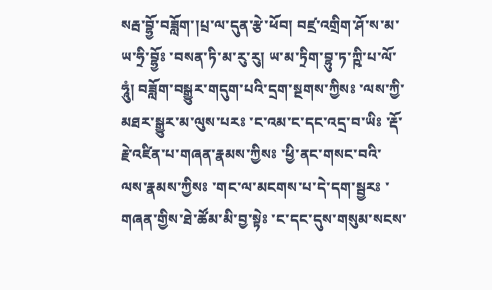སརྦ་བྷྱོ་བཟློག་།པྲ་ལ་དུན་རྩེ་ཕོབ། བཛྲ་འགྲིག་ཤོ་ས་མ་ཡ་ཧྲི་བྷྱོཿ ་བསན་ཏི་མ་རུ་རུ། ཡ་མ་ཏྲིག་བྷུ་ཏ་ཀྵི་པ་ལོ་ཧཱུཾ། བཟློག་བསྒྱུར་གདུག་པའི་དྲག་སྔགས་ཀྱིསཿ ་ལས་ཀྱི་མཐར་སྒྱུར་མ་ལུས་པརཿ ་ང་འམ་ང་དང་འདྲ་བ་ཡིཿ ་རྡོ་རྗེ་འཛིན་པ་གཞན་རྣམས་ཀྱིསཿ ་ཕྱི་ནང་གསང་བའི་ལས་རྣམས་ཀྱིསཿ ་གང་ལ་མངགས་པ་དེ་དག་སྦྱརཿ ་གཞན་གྱིས་ཐེ་ཚོམ་མི་བྱ་སྟེཿ ་ང་དང་དུས་གསུམ་སངས་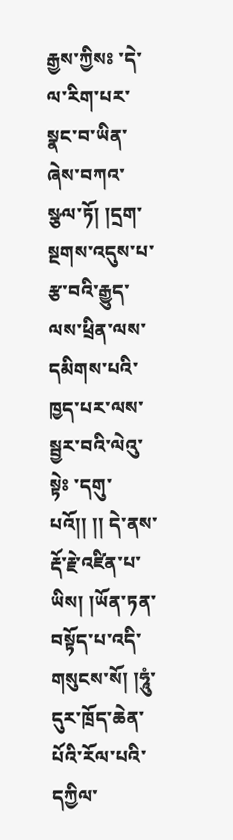རྒྱས་ཀྱིསཿ ་དེ་ལ་རིག་པར་སྣང་བ་ཡིན་ཞེས་བཀའ་སྩལ་ཏོ། །དྲག་སྔགས་འདུས་པ་རྩ་བའི་རྒྱུད་ལས་ཕྲིན་ལས་དམིགས་པའི་ཁྱད་པར་ལས་སྦྱར་བའི་ལེའུ་སྟེཿ ་དགུ་པའོ།། །། དེ་ནས་རྡོ་རྗེ་འཛིན་པ་ཡིས། །ཡོན་ཏན་བསྟོད་པ་འདི་གསུངས་སོ། །ཧཱུཾ་དུར་ཁྲོད་ཆེན་པོའི་རོལ་པའི་དཀྱིལ་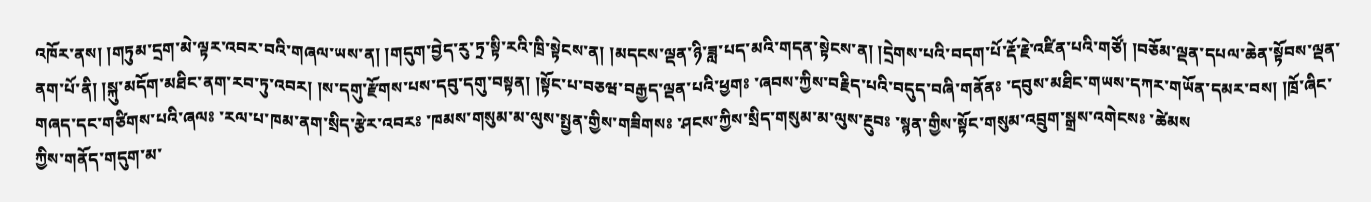འཁོར་ནས། །གཏུམ་དྲག་མེ་ལྟར་འབར་བའི་གཞལ་ཡས་ན། །གདུག་བྱེད་རུ་ཏྲ་སྟི་རའི་ཁྲི་སྟེངས་ན། །མདངས་ལྡན་ཉི་ཟླ་པད་མའི་གདན་སྟེངས་ན། །དྲེགས་པའི་བདག་པོ་རྡོ་རྗེ་འཛིན་པའི་གཙོ། །བཅོམ་ལྡན་དཔལ་ཆེན་སྟོབས་ལྡན་ནག་པོ་ནི། །སྐུ་མདོག་མཐིང་ནག་རབ་ཏུ་འབར། །ས་དགུ་རྫོགས་པས་དབུ་དགུ་བསྟན། །སྟོང་པ་བཅཝ་བརྒྱད་ལྡན་པའི་ཕྱགཿ ་ཞབས་ཀྱིས་བརྗིད་པའི་བདུད་བཞི་གནོནཿ ་དབུས་མཐིང་གཡས་དཀར་གཡོན་དམར་བས། །ཁྲོ་ཞིང་གཞད་དང་གཙིགས་པའི་ཞལཿ ་རལ་པ་ཁམ་ནག་སྲིད་རྩེར་འབརཿ ་ཁམས་གསུམ་མ་ལུས་སྤྱན་གྱིས་གཟིགསཿ ་ཤངས་ཀྱིས་སྲིད་གསུམ་མ་ལུས་རྔུབཿ ་སྙན་གྱིས་སྟོང་གསུམ་འབྲུག་སྒྲས་འགེངསཿ ་ཚེམས
ཀྱིས་གནོད་གདུག་མ་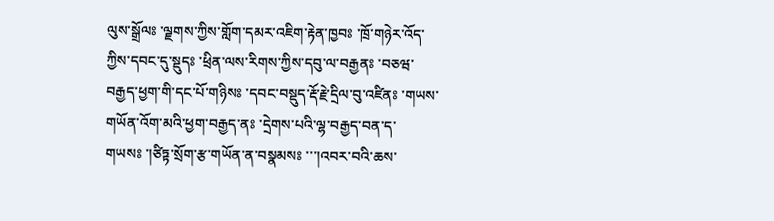ལུས་སྒྲོལཿ ་ལྗགས་ཀྱིས་གློག་དམར་འཇིག་རྟེན་ཁྱབཿ ་ཁྲོ་གཉེར་འོད་ཀྱིས་དབང་དུ་སྡུདཿ ་ཕྲིན་ལས་རིགས་ཀྱིས་དབུ་ལ་བརྒྱནཿ ་བཅཝ་བརྒྱད་ཕྱག་གི་དང་པོ་གཉིསཿ ་དབང་བསྡུད་རྡོ་རྗེ་དྲིལ་བུ་འཛིནཿ ་གཡས་གཡོན་འོག་མའི་ཕྱག་བརྒྱད་ནཿ ་དྲེགས་པའི་ལྷ་བརྒྱད་བན་ད་གཡསཿ ་།ཙིཏྟ་སྲོག་རྩ་གཡོན་ན་བསྣམསཿ ་་་།འབར་བའི་ཆས་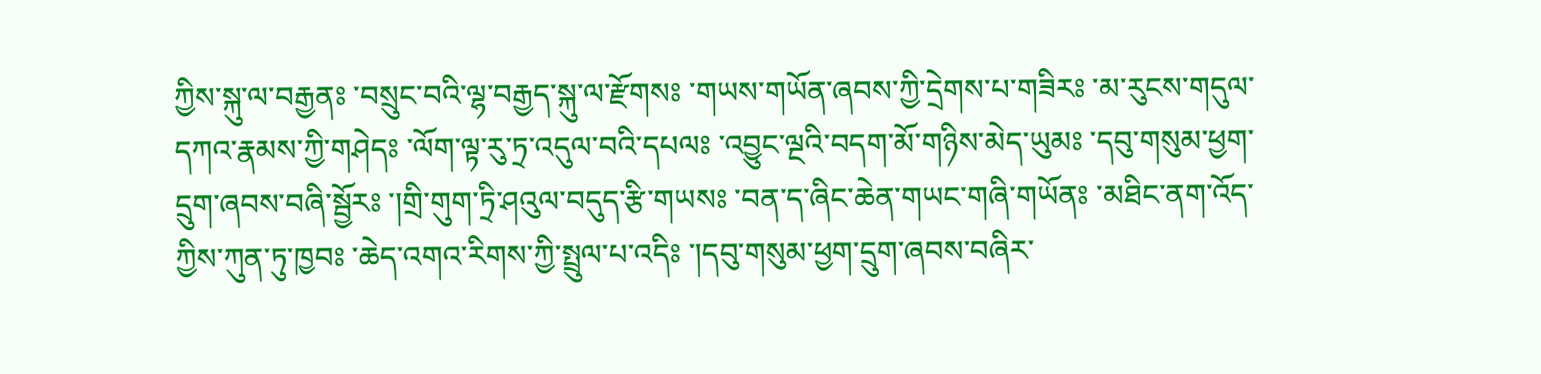ཀྱིས་སྐུ་ལ་བརྒྱནཿ ་བསྲུང་བའི་ལྷ་བརྒྱད་སྐུ་ལ་རྫོགསཿ ་གཡས་གཡོན་ཞབས་ཀྱི་དྲེགས་པ་གཟིརཿ ་མ་རུངས་གདུལ་དཀའ་རྣམས་ཀྱི་གཤེདཿ ་ལོག་ལྟ་རུ་ཏྲ་འདུལ་བའི་དཔལཿ ་འབྱུང་ལྔའི་བདག་མོ་གཉིས་མེད་ཡུམཿ ་དབུ་གསུམ་ཕྱག་དྲུག་ཞབས་བཞི་སྦྱོརཿ ་།གྲི་གུག་ཏྲི་ཤའུལ་བདུད་རྩི་གཡསཿ ་བན་ད་ཞིང་ཆེན་གཡང་གཞི་གཡོནཿ ་མཐིང་ནག་འོད་ཀྱིས་ཀུན་ཏུ་ཁྱབཿ ་ཆེད་འགའ་རིགས་ཀྱི་སྤྲུལ་པ་འདིཿ ་།དབུ་གསུམ་ཕྱག་དྲུག་ཞབས་བཞིར་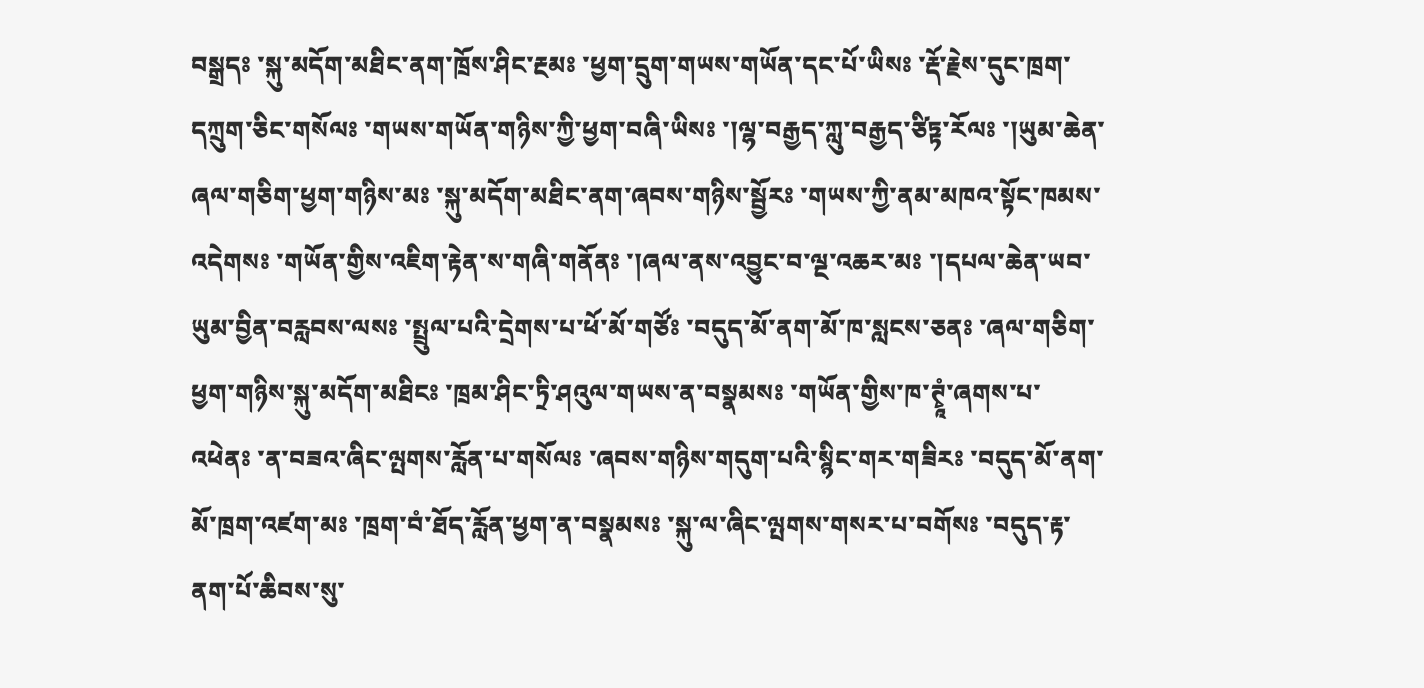བསྒྲདཿ ་སྐུ་མདོག་མཐིང་ནག་ཁྲོས་ཤིང་རྔམཿ ་ཕྱག་དྲུག་གཡས་གཡོན་དང་པོ་ཡིསཿ ་རྡོ་རྗེས་དུང་ཁྲག་དཀྲུག་ཅིང་གསོལཿ ་གཡས་གཡོན་གཉིས་ཀྱི་ཕྱག་བཞི་ཡིསཿ ་།ལྷ་བརྒྱད་ཀླུ་བརྒྱད་ཙིཏྟ་རོལཿ ་།ཡུམ་ཆེན་ཞལ་གཅིག་ཕྱག་གཉིས་མཿ ་སྐུ་མདོག་མཐིང་ནག་ཞབས་གཉིས་སྦྱོརཿ ་གཡས་ཀྱི་ནམ་མཁའ་སྟོང་ཁམས་འདེགསཿ ་གཡོན་གྱིས་འཇིག་རྟེན་ས་གཞི་གནོནཿ ་།ཞལ་ནས་འབྱུང་བ་ལྔ་འཆར་མཿ ་།དཔལ་ཆེན་ཡབ་ཡུམ་བྱིན་བརླབས་ལསཿ ་སྤྲུལ་པའི་དྲེགས་པ་ཕོ་མོ་གཙོཿ ་བདུད་མོ་ནག་མོ་ཁ་སླངས་ཅནཿ ་ཞལ་གཅིག་ཕྱག་གཉིས་སྐུ་མདོག་མཐིངཿ ་ཁྲམ་ཤིང་ཏྲི་ཤའུལ་གཡས་ན་བསྣམསཿ ་གཡོན་གྱིས་ཁ་ཊྭཱཾ་ཞགས་པ་འཕེནཿ ་ན་བཟའ་ཞིང་ལྤགས་རློན་པ་གསོལཿ ་ཞབས་གཉིས་གདུག་པའི་སྙིང་གར་གཟིརཿ ་བདུད་མོ་ནག་མོ་ཁྲག་འཛག་མཿ ་ཁྲག་བཾ་ཐོད་རློན་ཕྱག་ན་བསྣམསཿ ་སྐུ་ལ་ཞིང་ལྤགས་གསར་པ་བགོསཿ ་བདུད་རྟ་ནག་པོ་ཆིབས་སུ་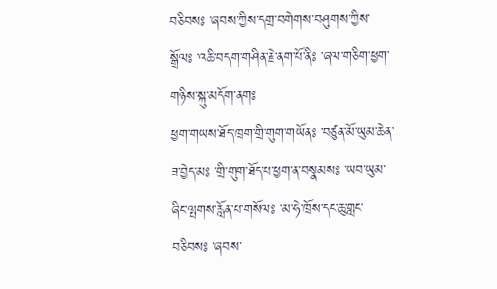བཅིབསཿ ་ཞབས་ཀྱིས་དགྲ་བགེགས་བཤུགས་ཀྱིས་སྒྲོལཿ ་འཆི་བདག་གཤིན་རྗེ་ནག་པོ་ནིཿ ་ཞལ་གཅིག་ཕྱག་གཉིས་སྐུ་མདོག་ནགཿ
ཕྱག་གཡས་ཐོད་ཁྲག་གྲི་གུག་གཡོནཿ ་བཙུན་མོ་ཡུམ་ཆེན་ཟ་བྱེད་མཿ ་གྲི་གུག་ཐོད་པ་ཕྱག་ན་བསྣམསཿ ་ཡབ་ཡུམ་ཞིང་ལྤགས་རློན་པ་གསོལཿ ་མ་ཧེ་ཁྲོས་དང་ཆུ་གླང་བཅིབསཿ ་ཞབས་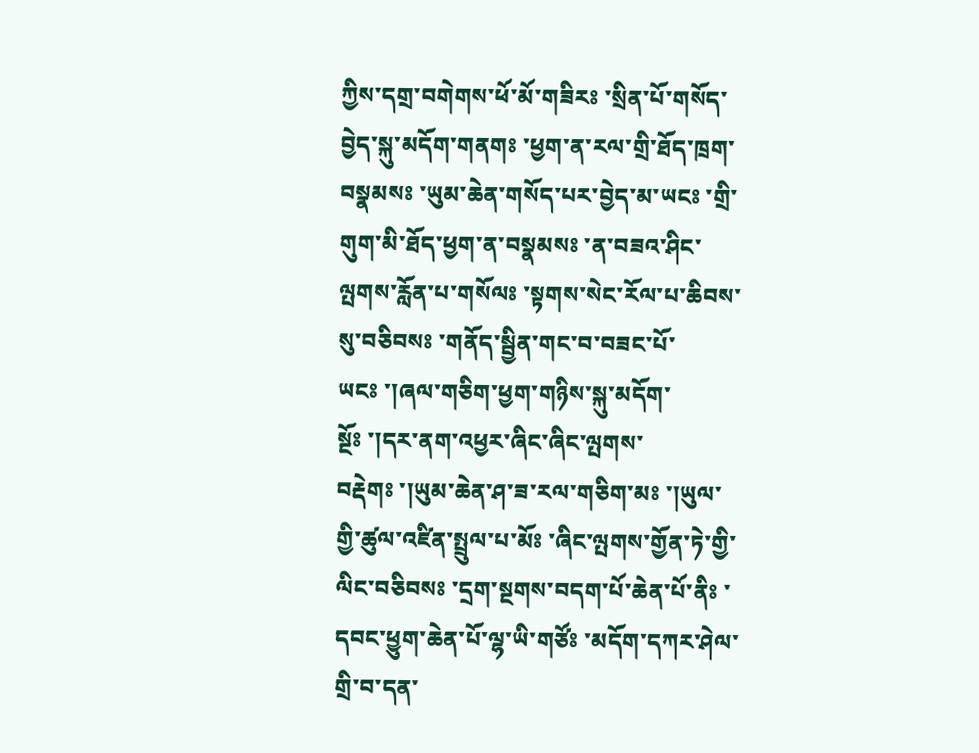ཀྱིས་དགྲ་བགེགས་ཕོ་མོ་གཟིརཿ ་སྲིན་པོ་གསོད་བྱེད་སྐུ་མདོག་གནགཿ ་ཕྱག་ན་རལ་གྲི་ཐོད་ཁྲག་བསྣམསཿ ་ཡུམ་ཆེན་གསོད་པར་བྱེད་མ་ཡངཿ ་གྲི་གུག་མི་ཐོད་ཕྱག་ན་བསྣམསཿ ་ན་བཟའ་ཤིང་ལྤགས་རློན་པ་གསོལཿ ་སྟགས་སེང་རོལ་པ་ཆིབས་སུ་བཅིབསཿ ་གནོད་སྦྱིན་གང་བ་བཟང་པོ་ཡངཿ ་།ཞལ་གཅིག་ཕྱག་གཉིས་སྐུ་མདོག་སྔོཿ ་།དར་ནག་འཕྱར་ཞིང་ཞིང་ལྤགས་བརྡེགཿ ་།ཡུམ་ཆེན་ཤ་ཟ་རལ་གཅིག་མཿ ་།ཡུལ་གྱི་ཚུལ་འཛིན་སྤྲུལ་པ་མོཿ ་ཞིང་ལྤགས་གྱོན་ཏེ་གྱི་ལིང་བཅིབསཿ ་དྲག་སྔགས་བདག་པོ་ཆེན་པོ་ནིཿ ་དབང་ཕྱུག་ཆེན་པོ་ལྷ་ཡི་གཙོཿ ་མདོག་དཀར་ཤེལ་གྲི་བ་དན་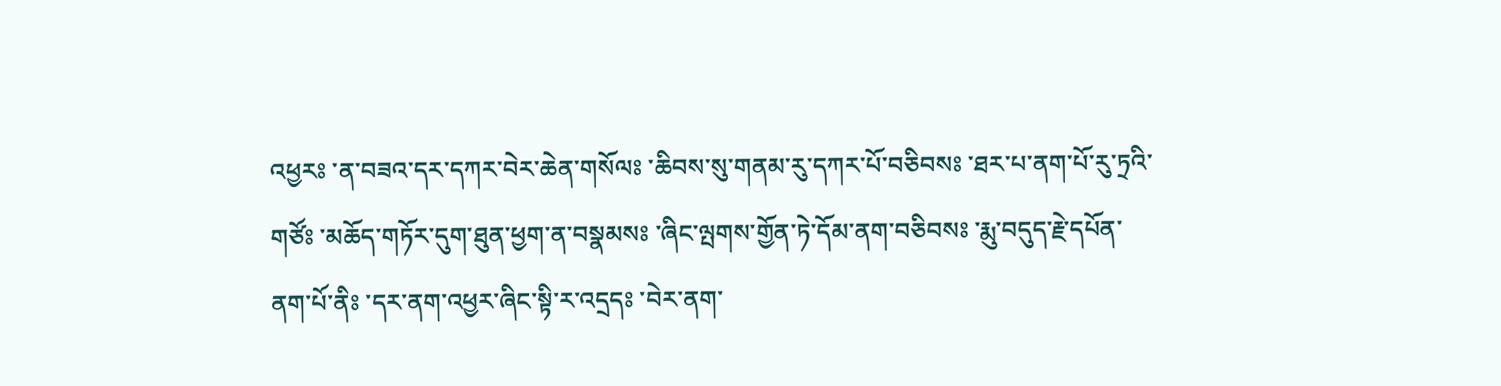འཕྱརཿ ་ན་བཟའ་དར་དཀར་བེར་ཆེན་གསོལཿ ་ཆིབས་སུ་གནམ་རུ་དཀར་པོ་བཅིབསཿ ་ཐར་པ་ནག་པོ་རུ་ཏྲའི་གཙོཿ ་མཆོད་གཏོར་དུག་ཐུན་ཕྱག་ན་བསྣམསཿ ་ཞིང་ལྤགས་གྱོན་ཏེ་དོམ་ནག་བཅིབསཿ ་རྨུ་བདུད་རྗེ་དཔོན་ནག་པོ་ནིཿ ་དར་ནག་འཕྱར་ཞིང་སྟི་ར་འདྲདཿ ་བེར་ནག་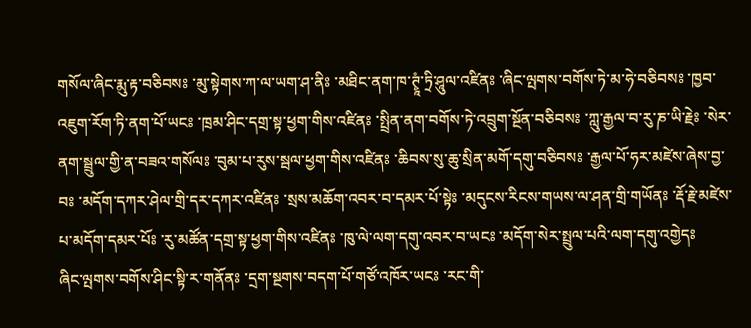གསོལ་ཞིང་རྨུ་རྟ་བཅིབསཿ ་མུ་སྟེགས་ཀ་ལ་ཡག་ཤ་ནིཿ ་མཐིང་ནག་ཁ་ཊྭཱཾ་ཏྲི་ཤཱུལ་འཛིནཿ ་ཞིང་ལྤགས་བགོས་ཏེ་མ་ཧེ་བཅིབསཿ ་ཁྱབ་འཇུག་རོག་ཏི་ནག་པོ་ཡངཿ ་ཁྲམ་ཤིང་དགྲ་སྟ་ཕྱག་གིས་འཛིནཿ ་སྤྲིན་ནག་བགོས་ཏེ་འབྲུག་སྔོན་བཅིབསཿ ་ཀླུ་རྒྱལ་བ་རུ་ཎ་ཡི་རྗེཿ ་སེར་ནག་སྦྲུལ་གྱི་ན་བཟའ་གསོལཿ ་བུམ་པ་རུས་སྦལ་ཕྱག་གིས་འཛིནཿ ་ཆིབས་སུ་ཆུ་སྲིན་མགོ་དགུ་བཅིབསཿ ་རྒྱལ་པོ་ཧར་མཛེས་ཞེས་བྱ་བཿ ་མདོག་དཀར་ཤེལ་གྲི་དར་དཀར་འཛིནཿ ་སྲས་མཆོག་འབར་བ་དམར་པོ་སྟེཿ ་མདུངས་རིངས་གཡས་ལ་ཤན་གྲི་གཡོནཿ ་རྡོ་རྗེ་མཛེས་པ་མདོག་དམར་པོཿ ་རུ་མཚོན་དགྲ་སྟ་ཕྱག་གིས་འཛིནཿ ་ཁུ་ལེ་ལག་དགུ་འབར་བ་ཡངཿ ་མདོག་སེར་སྤྲུལ་པའི་ལག་དགུ་འགྱེདཿ
ཞིང་ལྤགས་བགོས་ཤིང་སྟི་ར་གནོནཿ ་དྲག་སྔགས་བདག་པོ་གཙོ་འཁོར་ཡངཿ ་རང་གི་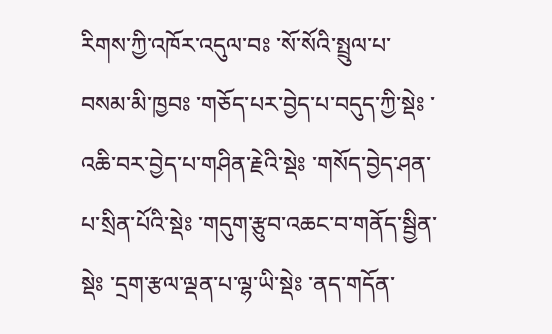རིགས་ཀྱི་འཁོར་འདུལ་བཿ ་སོ་སོའི་སྤྲུལ་པ་བསམ་མི་ཁྱབཿ ་གཅོད་པར་བྱེད་པ་བདུད་ཀྱི་སྡེཿ ་འཆི་བར་བྱེད་པ་གཤིན་རྗེའི་སྡེཿ ་གསོད་བྱེད་ཤན་པ་སྲིན་པོའི་སྡེཿ ་གདུག་རྩུབ་འཆང་བ་གནོད་སྦྱིན་སྡེཿ ་དྲག་རྩལ་ལྡན་པ་ལྷ་ཡི་སྡེཿ ་ནད་གདོན་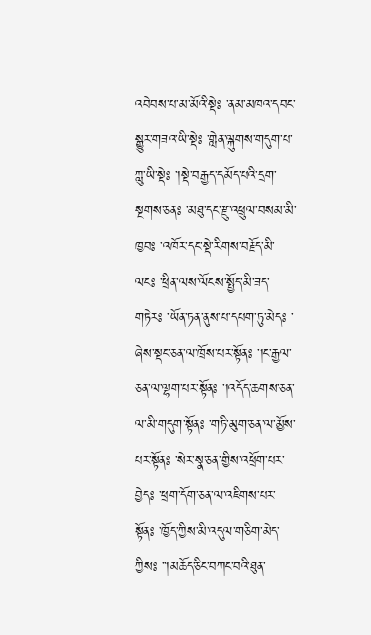འབེབས་པ་མ་མོའི་སྡེཿ ་ནམ་མཁའ་དབང་སྒྱུར་གཟའ་ཡི་སྡེཿ ་གླེན་ལྐུགས་གདུག་པ་ཀླུ་ཡི་སྡེཿ ་།སྡེ་བརྒྱད་དམོད་པའི་དྲག་སྔགས་ཅནཿ ་མཐུ་དང་རྫུ་འཕྲུལ་བསམ་མི་ཁྱབཿ ་འཁོར་དང་སྡེ་རིགས་བརྗོད་མི་ལངཿ ་ཕྲིན་ལས་ལོངས་སྤྱོད་མི་ཟད་གཏེརཿ ་ཡོན་ཏན་ནུས་པ་དཔག་ཏུ་མེདཿ ་ཞེས་སྡང་ཅན་ལ་ཁྲོས་པར་སྟོནཿ ་།ང་རྒྱལ་ཅན་ལ་ལྷག་པར་སྟོནཿ ་།འདོད་ཆགས་ཅན་ལ་མི་གདུག་སྟོནཿ ་གཏི་མུག་ཅན་ལ་མྱོས་པར་སྟོནཿ ་སེར་སྣ་ཅན་གྱིས་འཕྲོག་པར་བྱེདཿ ་ཕྲག་དོག་ཅན་ལ་འཇིགས་པར་སྟོནཿ ་ཁྱོད་ཀྱིས་མི་འདུལ་གཅིག་མེད་ཀྱིསཿ ་་།མཆོད་ཅིང་བཀང་བའི་ཐུན་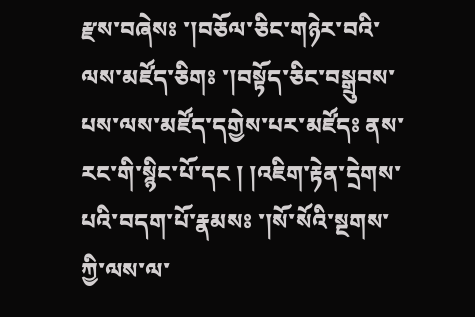རྫས་བཞེསཿ ་།བཅོལ་ཅིང་གཉེར་བའི་ལས་མཛོད་ཅིགཿ ་།བསྟོད་ཅིང་བསྒྲུབས་པས་ལས་མཛོད་དགྱེས་པར་མཛོདཿ ནས་རང་གི་སྙིང་པོ་དང ། །འཇིག་རྟེན་དྲེགས་པའི་བདག་པོ་རྣམསཿ ་།སོ་སོའི་སྔགས་ཀྱི་ལས་ལ་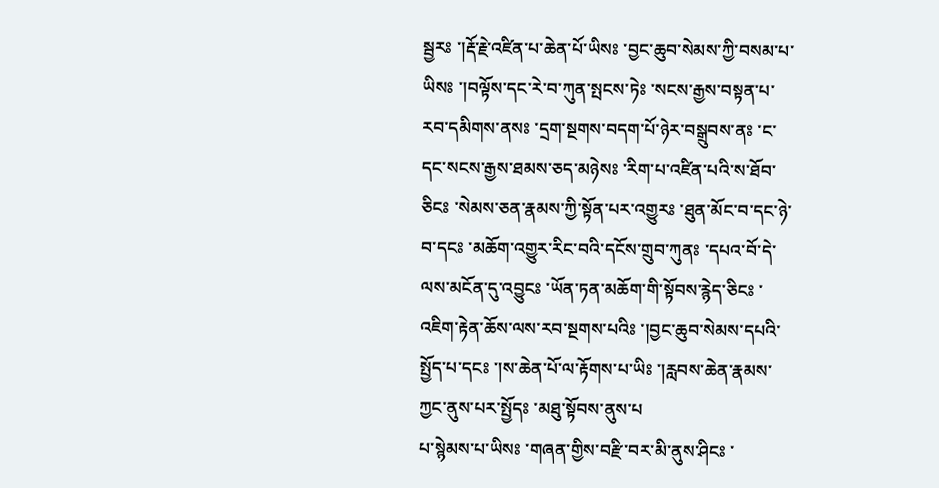སྦྱརཿ ་།རྡོ་རྗེ་འཛིན་པ་ཆེན་པོ་ཡིསཿ ་བྱང་ཆུབ་སེམས་ཀྱི་བསམ་པ་ཡིསཿ ་།བལྟོས་དང་རེ་བ་ཀུན་སྤངས་ཏེཿ ་སངས་རྒྱས་བསྟན་པ་རབ་དམིགས་ནསཿ ་དྲག་སྔགས་བདག་པོ་ཉེར་བསྒྲུབས་ནཿ ་ང་དང་སངས་རྒྱས་ཐམས་ཅད་མཉེསཿ ་རིག་པ་འཛིན་པའི་ས་ཐོབ་ཅིངཿ ་སེམས་ཅན་རྣམས་ཀྱི་སྟོན་པར་འགྱུརཿ ་ཐུན་མོང་བ་དང་ཉེ་བ་དངཿ ་མཆོག་འགྱུར་རིང་བའི་དངོས་གྲུབ་ཀུནཿ ་དཔའ་བོ་དེ་ལས་མངོན་དུ་འབྱུངཿ ་ཡོན་ཏན་མཆོག་གི་སྟོབས་རྙེད་ཅིངཿ ་འཇིག་རྟེན་ཆོས་ལས་རབ་སྔགས་པའིཿ ་།བྱང་ཆུབ་སེམས་དཔའི་སྤྱོད་པ་དངཿ ་།ས་ཆེན་པོ་ལ་རྟོགས་པ་ཡིཿ ་།རླབས་ཆེན་རྣམས་ཀྱང་ནུས་པར་སྤྱོདཿ ་མཐུ་སྟོབས་ནུས་པ
པ་སྙེམས་པ་ཡིསཿ ་གཞན་གྱིས་བརྫི་བར་མི་ནུས་ཤིངཿ ་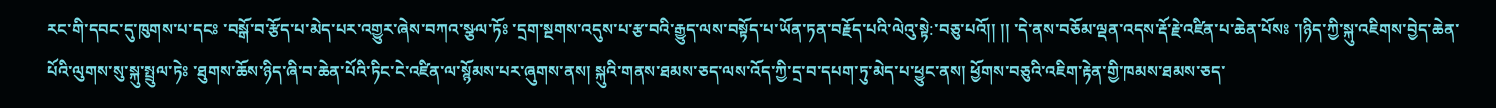རང་གི་དབང་དུ་ཁུགས་པ་དངཿ ་བསྒོ་བ་རྩོད་པ་མེད་པར་འགྱུར་ཞེས་བཀའ་སྩལ་ཏོཿ ་དྲག་སྔགས་འདུས་པ་རྩ་བའི་རྒྱུད་ལས་བསྟོད་པ་ཡོན་ཏན་བརྗོད་པའི་ལེའུ་སྟེ:་བཅུ་པའོ།། །། ་དེ་ནས་བཅོམ་ལྡན་འདས་རྡོ་རྗེ་འཛིན་པ་ཆེན་པོསཿ ་།ཉིད་ཀྱི་སྐུ་འཇིགས་བྱེད་ཆེན་པོའི་ལུགས་སུ་སྐུ་སྤྲུལ་ཏེཿ ་ཐུགས་ཆོས་ཉིད་ཞི་བ་ཆེན་པོའི་ཏིང་ངེ་འཛིན་ལ་སྙོམས་པར་ཞུགས་ནས། སྐུའི་གནས་ཐམས་ཅད་ལས་འོད་ཀྱི་དྲ་བ་དཔག་ཏུ་མེད་པ་ཕྱུང་ནས། ཕྱོགས་བཅུའི་འཇིག་རྟེན་གྱི་ཁམས་ཐམས་ཅད་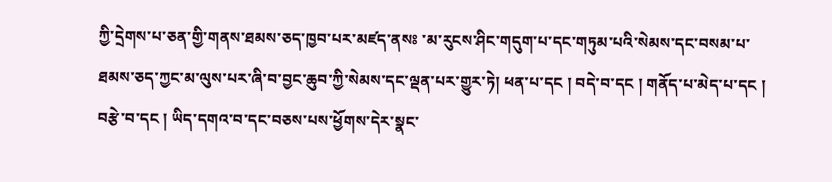ཀྱི་དྲེགས་པ་ཅན་གྱི་གནས་ཐམས་ཅད་ཁྱབ་པར་མཛད་ནསཿ ་མ་རུངས་ཤིང་གདུག་པ་དང་གཏུམ་པའི་སེམས་དང་བསམ་པ་ཐམས་ཅད་ཀྱང་མ་ལུས་པར་ཞི་བ་བྱང་ཆུབ་ཀྱི་སེམས་དང་ལྡན་པར་གྱུར་ཏེ། ཕན་པ་དང ། བདེ་བ་དང ། གནོད་པ་མེད་པ་དང ། བརྩེ་བ་དང ། ཡིད་དགའ་བ་དང་བཅས་པས་ཕྱོགས་དེར་སྣང་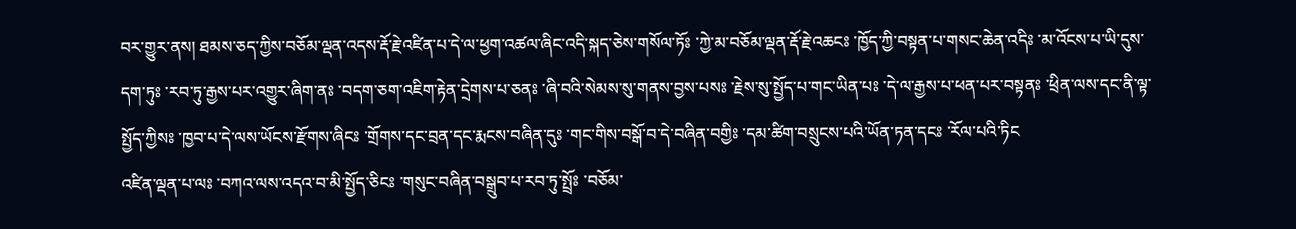བར་གྱུར་ནས། ཐམས་ཅད་ཀྱིས་བཅོམ་ལྡན་འདས་རྡོ་རྗེ་འཛིན་པ་དེ་ལ་ཕྱག་འཚལ་ཞིང་འདི་སྐད་ཅེས་གསོལ་ཏོཿ ་ཀྱེ་མ་བཅོམ་ལྡན་རྡོ་རྗེ་འཆངཿ ་ཁྱོད་ཀྱི་བསྟན་པ་གསང་ཆེན་འདིཿ ་མ་འོངས་པ་ཡི་དུས་དག་ཏུཿ ་རབ་ཏུ་རྒྱས་པར་འགྱུར་ཞིག་ནཿ ་བདག་ཅག་འཇིག་རྟེན་དྲེགས་པ་ཅནཿ ་ཞི་བའི་སེམས་སུ་གནས་བྱས་པསཿ ་རྗེས་སུ་སྤྱོད་པ་གང་ཡིན་པཿ ་དེ་ལ་རྒྱས་པ་ཕན་པར་བསྟནཿ ་ཕྲིན་ལས་དང་ནི་ལྟ་སྤྱོད་ཀྱིསཿ ་ཁྱབ་པ་དེ་ལས་ཡོངས་རྫོགས་ཞིངཿ ་གྲོགས་དང་བྲན་དང་རྨངས་བཞིན་དུཿ ་གང་གིས་བསྒོ་བ་དེ་བཞིན་བགྱིཿ ་དམ་ཚིག་བསྲུངས་པའི་ཡོན་ཏན་དངཿ ་རོལ་པའི་ཏིང
འཛིན་ལྡན་པ་ལཿ ་བཀའ་ལས་འདའ་བ་མི་སྤྱོད་ཅིངཿ ་གསུང་བཞིན་བསྒྲུབ་པ་རབ་ཏུ་སྤྲོཿ ་བཅོམ་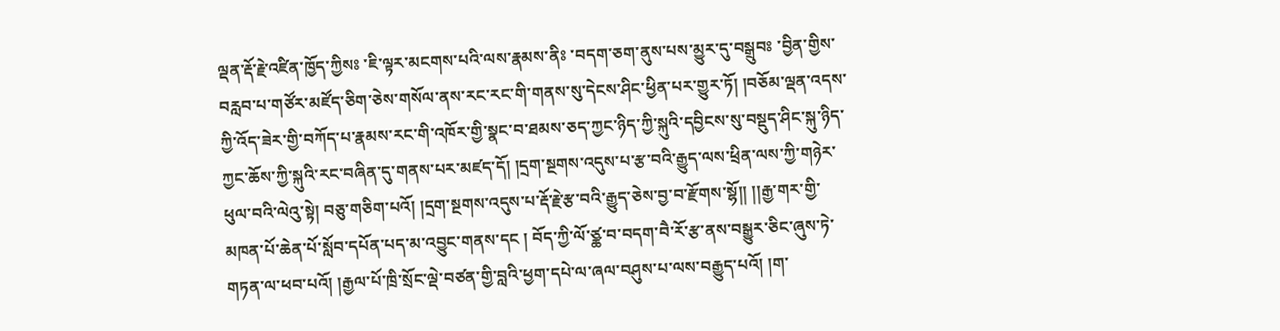ལྡན་རྡོ་རྗེ་འཛིན་ཁྱོད་ཀྱིསཿ ་ཇི་ལྟར་མངགས་པའི་ལས་རྣམས་ནིཿ ་བདག་ཅག་ནུས་པས་མྱུར་དུ་བསྒྲུབཿ ་བྱིན་གྱིས་བརླབ་པ་གཙོར་མཛོད་ཅིག་ཅེས་གསོལ་ནས་རང་རང་གི་གནས་སུ་དེངས་ཤིང་ཕྱིན་པར་གྱུར་ཏོ། །བཅོམ་ལྡན་འདས་ཀྱི་འོད་ཟེར་གྱི་བཀོད་པ་རྣམས་རང་གི་འཁོར་གྱི་སྣང་བ་ཐམས་ཅད་ཀྱང་ཉིད་ཀྱི་སྐུའི་དབྱིངས་སུ་བསྡུད་ཤིང་སྐུ་ཉིད་ཀྱང་ཆོས་ཀྱི་སྐུའི་རང་བཞིན་དུ་གནས་པར་མཛད་དོ། །དྲག་སྔགས་འདུས་པ་རྩ་བའི་རྒྱུད་ལས་ཕྲིན་ལས་ཀྱི་གཉེར་ཕུལ་བའི་ལེའུ་སྟེ། བཅུ་གཅིག་པའོ། །དྲག་སྔགས་འདུས་པ་རྡོ་རྗེ་རྩ་བའི་རྒྱུད་ཅེས་བྱ་བ་རྫོགས་སྷོ།། །།རྒྱ་གར་གྱི་མཁན་པོ་ཆེན་པོ་སློབ་དཔོན་པད་མ་འབྱུང་གནས་དང ། བོད་ཀྱི་ལོ་ཙྪ་བ་བདག་བཻ་རོ་རྩ་ནས་བསྒྱུར་ཅིང་ཞུས་ཏེ་གཏན་ལ་ཕབ་པའོ། །རྒྱལ་པོ་ཁྲི་སྲོང་ལྡེ་བཙན་གྱི་བླའི་ཕྱག་དཔེ་ལ་ཞལ་བཤུས་པ་ལས་བརྒྱུད་པའོ། །ག་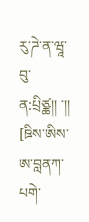རུ་ཌེ་ན་ཝཱ་བུ་ན:པྲིཙྪ།། ་།།
[ཋིས་ཨིས་ཨ་བླནཀ་པགེ་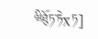ཝིཐོུཏ་ཏེxཏ]